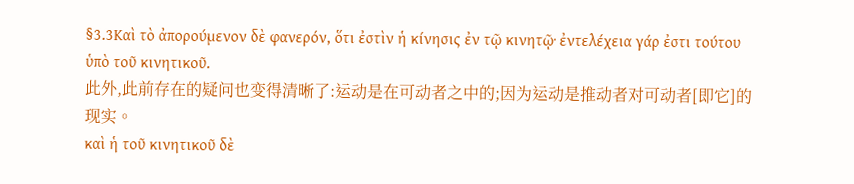§3.3Καὶ τὸ ἀπορούμενον δὲ φανερόν, ὅτι ἐστὶν ἡ κίνησις ἐν τῷ κινητῷ· ἐντελέχεια γάρ ἐστι τούτου ὑπὸ τοῦ κινητικοῦ.
此外,此前存在的疑问也变得清晰了:运动是在可动者之中的;因为运动是推动者对可动者[即它]的现实。
καὶ ἡ τοῦ κινητικοῦ δὲ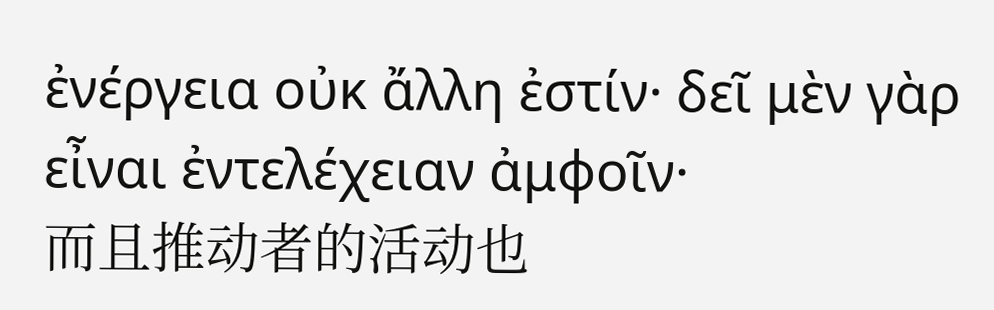ἐνέργεια οὐκ ἄλλη ἐστίν· δεῖ μὲν γὰρ εἶναι ἐντελέχειαν ἀμφοῖν·
而且推动者的活动也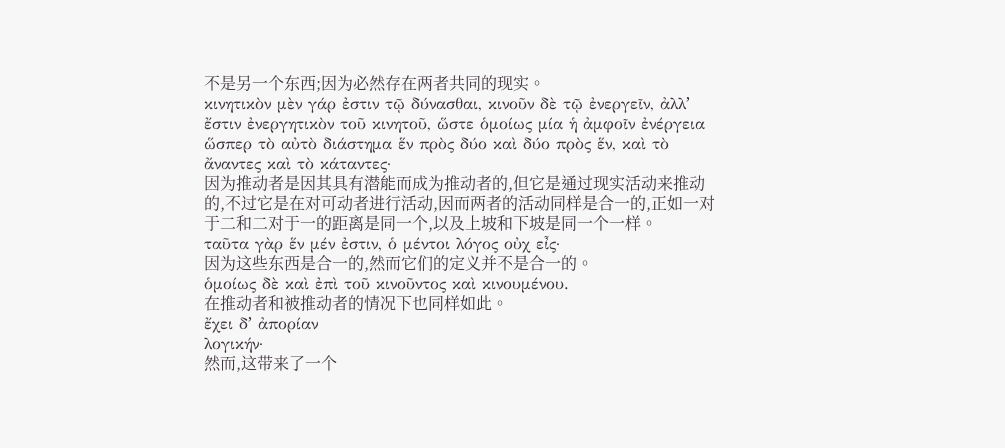不是另一个东西;因为必然存在两者共同的现实。
κινητικὸν μὲν γάρ ἐστιν τῷ δύνασθαι, κινοῦν δὲ τῷ ἐνεργεῖν, ἀλλʼ ἔστιν ἐνεργητικὸν τοῦ κινητοῦ, ὥστε ὁμοίως μία ἡ ἀμφοῖν ἐνέργεια ὥσπερ τὸ αὐτὸ διάστημα ἕν πρὸς δύο καὶ δύο πρὸς ἕν, καὶ τὸ ἄναντες καὶ τὸ κάταντες·
因为推动者是因其具有潜能而成为推动者的,但它是通过现实活动来推动的,不过它是在对可动者进行活动,因而两者的活动同样是合一的,正如一对于二和二对于一的距离是同一个,以及上坡和下坡是同一个一样。
ταῦτα γὰρ ἕν μέν ἐστιν, ὁ μέντοι λόγος οὐχ εἶς·
因为这些东西是合一的,然而它们的定义并不是合一的。
ὁμοίως δὲ καὶ ἐπὶ τοῦ κινοῦντος καὶ κινουμένου.
在推动者和被推动者的情况下也同样如此。
ἔχει δʼ ἀπορίαν
λογικήν·
然而,这带来了一个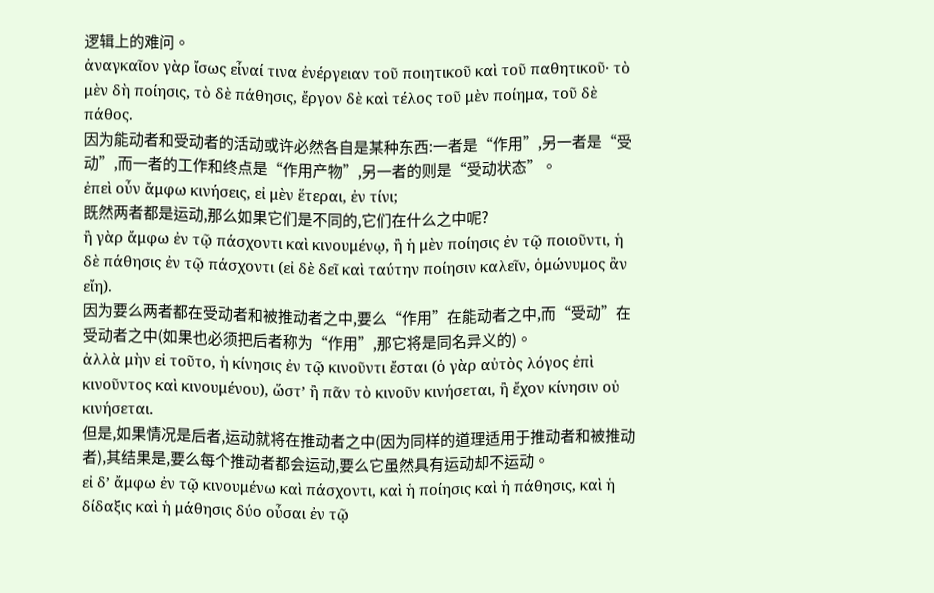逻辑上的难问。
ἀναγκαῖον γὰρ ἴσως εἶναί τινα ἐνέργειαν τοῦ ποιητικοῦ καὶ τοῦ παθητικοῦ· τὸ μὲν δὴ ποίησις, τὸ δὲ πάθησις, ἔργον δὲ καὶ τέλος τοῦ μὲν ποίημα, τοῦ δὲ πάθος.
因为能动者和受动者的活动或许必然各自是某种东西:一者是“作用”,另一者是“受动”,而一者的工作和终点是“作用产物”,另一者的则是“受动状态”。
ἐπεὶ οὖν ἄμφω κινήσεις, εἰ μὲν ἕτεραι, ἐν τίνι;
既然两者都是运动,那么如果它们是不同的,它们在什么之中呢?
ἢ γὰρ ἄμφω ἐν τῷ πάσχοντι καὶ κινουμένῳ, ἢ ἡ μὲν ποίησις ἐν τῷ ποιοῦντι, ἡ δὲ πάθησις ἐν τῷ πάσχοντι (εἰ δὲ δεῖ καὶ ταύτην ποίησιν καλεῖν, ὁμώνυμος ἂν εἴη).
因为要么两者都在受动者和被推动者之中,要么“作用”在能动者之中,而“受动”在受动者之中(如果也必须把后者称为“作用”,那它将是同名异义的)。
ἀλλὰ μὴν εἰ τοῦτο, ἡ κίνησις ἐν τῷ κινοῦντι ἔσται (ὁ γὰρ αὐτὸς λόγος ἐπὶ κινοῦντος καὶ κινουμένου), ὥστʼ ἢ πᾶν τὸ κινοῦν κινήσεται, ἢ ἔχον κίνησιν οὐ κινήσεται.
但是,如果情况是后者,运动就将在推动者之中(因为同样的道理适用于推动者和被推动者),其结果是,要么每个推动者都会运动,要么它虽然具有运动却不运动。
εἰ δʼ ἄμφω ἐν τῷ κινουμένω καὶ πάσχοντι, καὶ ἡ ποίησις καὶ ἡ πάθησις, καὶ ἡ δίδαξις καὶ ἡ μάθησις δύο οὖσαι ἐν τῷ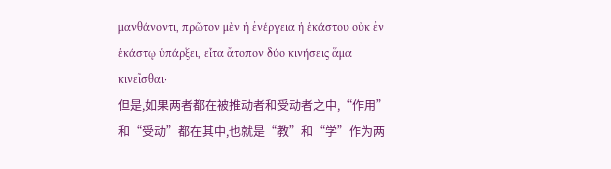μανθάνοντι, πρῶτον μὲν ἡ ἐνέργεια ἡ ἑκάστου οὐκ ἐν ἑκάστῳ ὑπάρξει, εἶτα ἄτοπον δύο κινήσεις ἅμα κινεῖσθαι·
但是,如果两者都在被推动者和受动者之中,“作用”和“受动”都在其中,也就是“教”和“学”作为两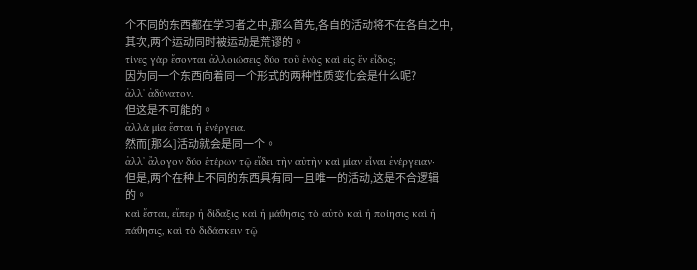个不同的东西都在学习者之中,那么首先,各自的活动将不在各自之中,其次,两个运动同时被运动是荒谬的。
τίνες γὰρ ἔσονται ἀλλοιώσεις δύο τοῦ ἑνὸς καὶ εἰς ἕν εἶδος;
因为同一个东西向着同一个形式的两种性质变化会是什么呢?
ἀλλʼ ἀδύνατον.
但这是不可能的。
ἀλλὰ μία ἔσται ἡ ἐνέργεια.
然而[那么]活动就会是同一个。
ἀλλʼ ἄλογον δύο ἑτέρων τῷ εἴδει τὴν αὐτὴν καὶ μίαν εἶναι ἐνέργειαν·
但是,两个在种上不同的东西具有同一且唯一的活动,这是不合逻辑的。
καὶ ἔσται, εἴπερ ἡ δίδαξις καὶ ἡ μάθησις τὸ αὐτὸ καὶ ἡ ποίησις καὶ ἡ πάθησις, καὶ τὸ διδάσκειν τῷ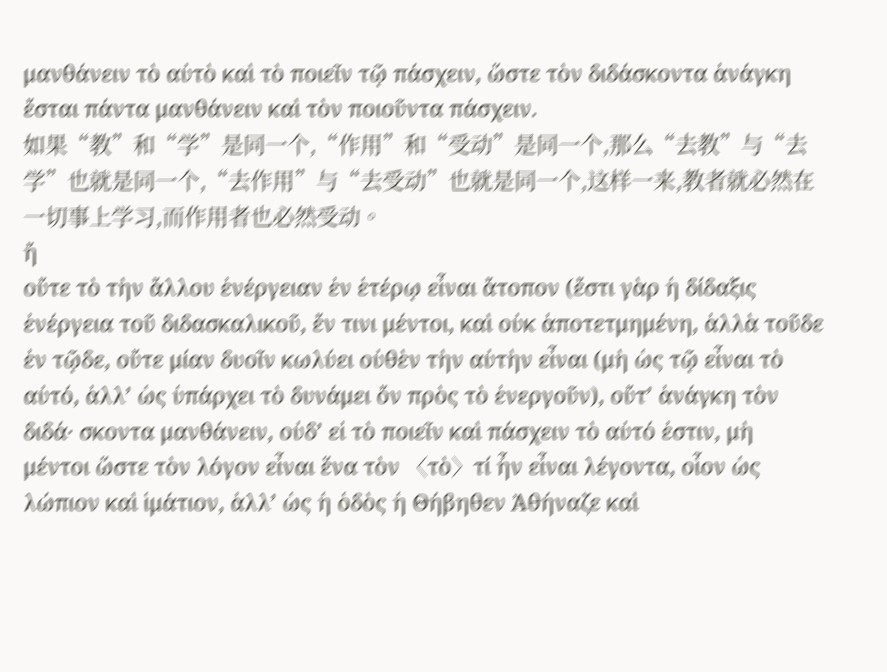μανθάνειν τὸ αὐτὸ καὶ τὸ ποιεῖν τῷ πάσχειν, ὥστε τὸν διδάσκοντα ἀνάγκη ἔσται πάντα μανθάνειν καὶ τὸν ποιοῦντα πάσχειν.
如果“教”和“学”是同一个,“作用”和“受动”是同一个,那么“去教”与“去学”也就是同一个,“去作用”与“去受动”也就是同一个,这样一来,教者就必然在一切事上学习,而作用者也必然受动。
ἤ
οὔτε τὸ τὴν ἄλλου ἐνέργειαν ἐν ἑτέρῳ εἶναι ἄτοπον (ἔστι γὰρ ἡ δίδαξις ἐνέργεια τοῦ διδασκαλικοῦ, ἔν τινι μέντοι, καὶ οὐκ ἀποτετμημένη, ἀλλὰ τοῦδε ἐν τῷδε, οὔτε μίαν δυοῖν κωλύει οὐθὲν τὴν αὐτὴν εἶναι (μὴ ὡς τῷ εἶναι τὸ αὐτό, ἀλλʼ ὡς ὑπάρχει τὸ δυνάμει ὄν πρὸς τὸ ἐνεργοῦν), οὔτʼ ἀνάγκη τὸν διδά· σκοντα μανθάνειν, οὐδʼ εἰ τὸ ποιεῖν καὶ πάσχειν τὸ αὐτό ἐστιν, μὴ μέντοι ὥστε τὸν λόγον εἶναι ἕνα τὸν 〈τὸ〉τί ἦν εἶναι λέγοντα, οἷον ὡς λώπιον καὶ ἱμάτιον, ἀλλʼ ὡς ἡ ὁδὸς ἡ Θήβηθεν Ἀθήναζε καὶ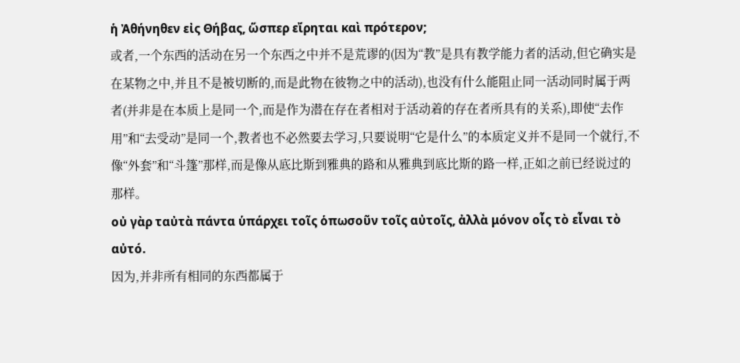ἡ Ἀθήνηθεν εἰς Θήβας, ὥσπερ εἴρηται καὶ πρότερον;
或者,一个东西的活动在另一个东西之中并不是荒谬的(因为“教”是具有教学能力者的活动,但它确实是在某物之中,并且不是被切断的,而是此物在彼物之中的活动),也没有什么能阻止同一活动同时属于两者(并非是在本质上是同一个,而是作为潜在存在者相对于活动着的存在者所具有的关系),即使“去作用”和“去受动”是同一个,教者也不必然要去学习,只要说明“它是什么”的本质定义并不是同一个就行,不像“外套”和“斗篷”那样,而是像从底比斯到雅典的路和从雅典到底比斯的路一样,正如之前已经说过的那样。
οὐ γὰρ ταὐτὰ πάντα ὑπάρχει τοῖς ὁπωσοῦν τοῖς αὐτοῖς, ἀλλὰ μόνον οἶς τὸ εἶναι τὸ αὐτό.
因为,并非所有相同的东西都属于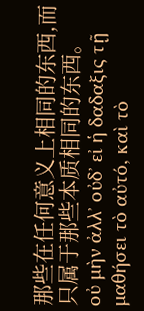那些在任何意义上相同的东西,而只属于那些本质相同的东西。
οὐ μὴν ἀλλʼ οὐδʼ εἰ ἡ δαδαξις τῇ μαθήσει τὸ αὐτό, καὶ τὸ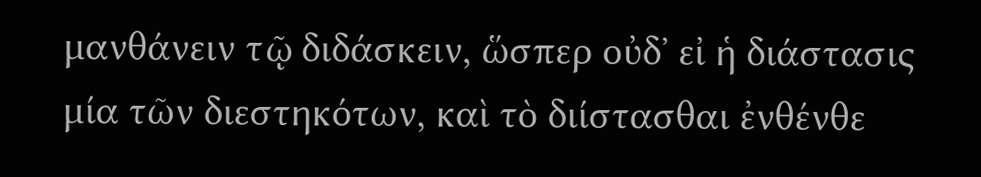μανθάνειν τῷ διδάσκειν, ὥσπερ οὐδʼ εἰ ἡ διάστασις μία τῶν διεστηκότων, καὶ τὸ διίστασθαι ἐνθένθε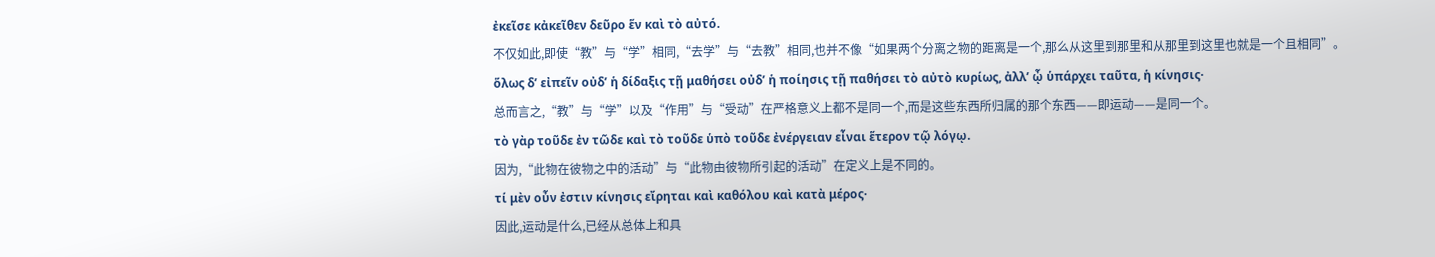ἐκεῖσε κἀκεῖθεν δεῦρο ἕν καὶ τὸ αὐτό.
不仅如此,即使“教”与“学”相同,“去学”与“去教”相同,也并不像“如果两个分离之物的距离是一个,那么从这里到那里和从那里到这里也就是一个且相同”。
ὅλως δʼ εἰπεῖν οὐδʼ ἡ δίδαξις τῇ μαθήσει οὐδʼ ἡ ποίησις τῇ παθήσει τὸ αὐτὸ κυρίως, ἀλλʼ ᾦ ὑπάρχει ταῦτα, ἡ κίνησις·
总而言之,“教”与“学”以及“作用”与“受动”在严格意义上都不是同一个,而是这些东西所归属的那个东西——即运动——是同一个。
τὸ γὰρ τοῦδε ἐν τῶδε καὶ τὸ τοῦδε ὑπὸ τοῦδε ἐνέργειαν εἶναι ἕτερον τῷ λόγῳ.
因为,“此物在彼物之中的活动”与“此物由彼物所引起的活动”在定义上是不同的。
τί μὲν οὖν ἐστιν κίνησις εἴρηται καὶ καθόλου καὶ κατὰ μέρος·
因此,运动是什么,已经从总体上和具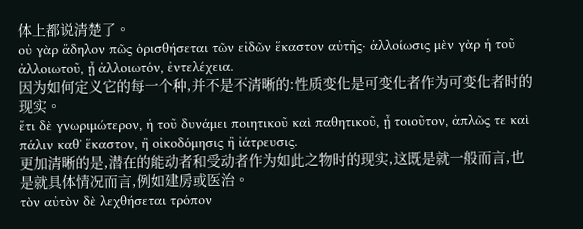体上都说清楚了。
οὐ γὰρ ἄδηλον πῶς ὁρισθήσεται τῶν εἰδῶν ἕκαστον αὐτῆς· ἀλλοίωσις μὲν γὰρ ἡ τοῦ ἀλλοιωτοῦ, ᾖ ἀλλοιωτόν, ἐντελέχεια.
因为如何定义它的每一个种,并不是不清晰的:性质变化是可变化者作为可变化者时的现实。
ἔτι δὲ γνωριμώτερον, ἡ τοῦ δυνάμει ποιητικοῦ καὶ παθητικοῦ, ᾖ τοιοῦτον, ἀπλῶς τε καὶ πάλιν καθʼ ἕκαστον, ἢ οἰκοδόμησις ἢ ἰάτρευσις.
更加清晰的是,潜在的能动者和受动者作为如此之物时的现实,这既是就一般而言,也是就具体情况而言,例如建房或医治。
τὸν αὐτὸν δὲ λεχθήσεται τρόπον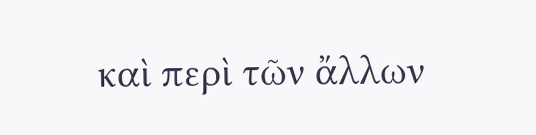καὶ περὶ τῶν ἄλλων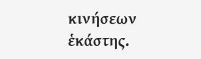κινήσεων ἑκάστης.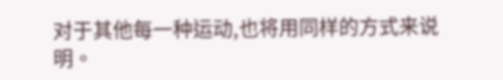对于其他每一种运动,也将用同样的方式来说明。